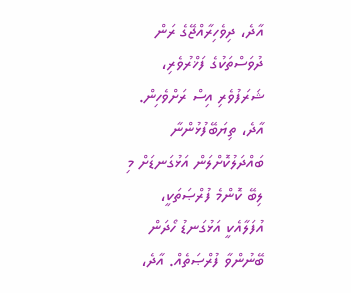އާދެ، ދިވެހިރާއްޖޭގެ ރަން ދުވަސްތަކުގެ ފަޚްރުވެރި، ޝަރަފުވެރި އިސް ރަށްވެހިން.
އާދެ، ތިޔަބޭފުޅުންނާ ބައްދަލުކޮށްލަން އަޅުގަނޑަށް މި ލިބޭ ކޮންމެ ފުރްޞަތަކީ، އުފަލާއެކީ އަޅުގަނޑު ހޯދަން ބޭނުންވާ ފުރްޞަތެއް. އާދެ،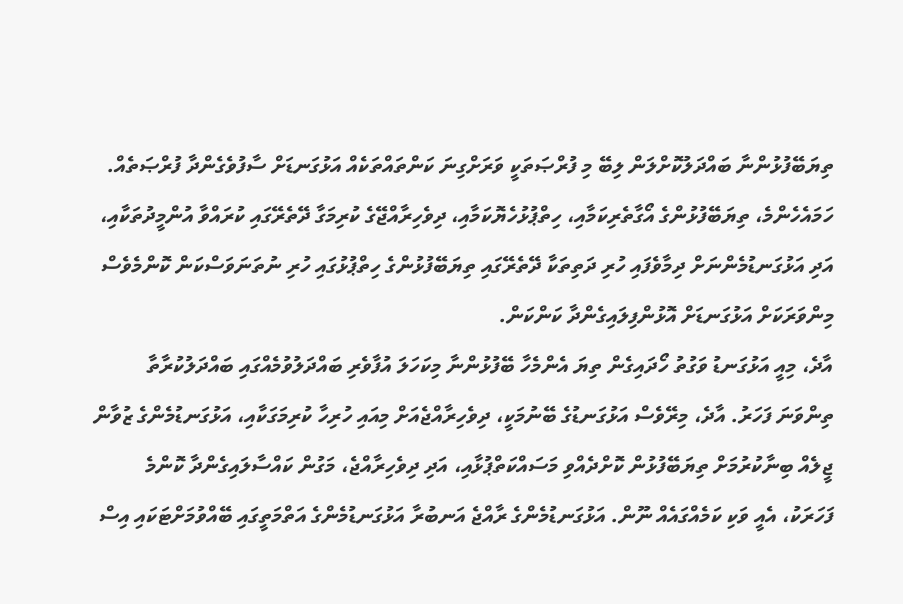ތިޔަބޭފުޅުންނާ ބައްދަލުކޮށްލަން ލިބޭ މި ފުރްޞަތަކީ ވަރަށްގިނަ ކަންތައްތަކެއް އަޅުގަނޑަށް ސާފުވެގެންދާ ފުރްޞަތެއް. ހަމައެހެންމެ، ތިޔަބޭފުޅުންގެ އޯގާތެރިކަމާއި، ހިތްޕުޅުހެޔޮކަމާއި، ދިވެހިރާއްޖޭގެ ކުރިމަގާ ދޭތެރޭގައި ކުރައްވާ އުންމީދުތަކާއި، އަދި އަޅުގަނޑުމެންނަށް ދިމާވެފައި ހުރި ދަތިތަކާ ދޭތެރޭގައި ތިޔަބޭފުޅުންގެ ހިތްޕުޅުގައި ހުރި ނުތަނަވަސްކަން ކޮންމެވެސް މިންވަރަކަށް އަޅުގަނޑަށް އޮޅުންފިލައިގެންދާ ކަންކަން.
އާދެ، މިއީ އަޅުގަނޑު ވަގުތު ހޯދައިގެން ތިޔަ އެންމެހާ ބޭފުޅުންނާ މިކަހަލަ އުފާވެރި ބައްދަލުވުމެއްގައި ބައްދަލުކުރާތާ ތިންވަނަ ފަހަރު. އާދެ، މިރޭވެސް އަޅުގަނޑުގެ ބޭނުމަކީ، ދިވެހިރާއްޖެއަށް މިއައި ހުރިހާ ކުރިމަގަކާއި، އަޅުގަނޑުމެންގެ ޒުވާން ޖީލެއް ބިނާކުރުމަށް ތިޔަބޭފުޅުން ކޮށްދެއްވި މަސައްކަތްޕުޅާއި، އަދި ދިވެހިރާއްޖެ، މަގުން ކައްސާލައިގެންދާ ކޮންމެ ފަހަރަކު، އެއީ ވަކި ކަމެއްގައެއް ނޫން. އަޅުގަނޑުމެންގެ ރާއްޖެ އަނބުރާ އަޅުގަނޑުމެންގެ އަތްމަތީގައި ބޭއްވުމަށްޓަކައި އިސް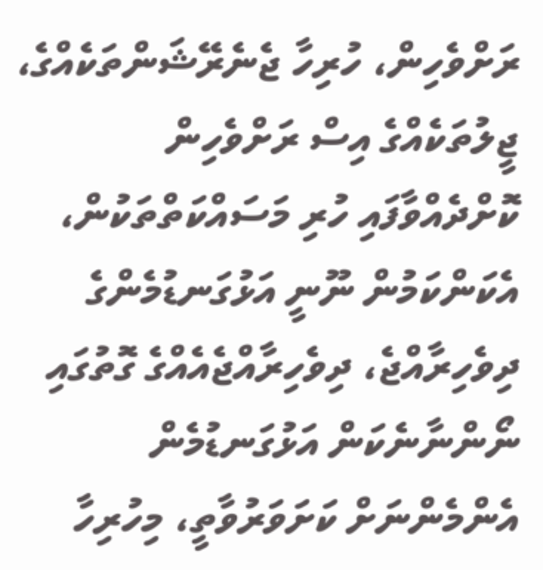ރަށްވެހިން، ހުރިހާ ޖެނެރޭޝަންތަކެއްގެ، ޖީލުތަކެއްގެ އިސް ރަށްވެހިން ކޮށްދެއްވާފައި ހުރި މަސައްކަތްތަކުން، އެކަންކަމުން ނޫނީ އަޅުގަނޑުމެންގެ ދިވެހިރާއްޖެ، ދިވެހިރާއްޖެއެއްގެ ގޮތުގައި ނޯންނާނެކަން އަޅުގަނޑުމެން އެންމެންނަށް ކަށަވަރުވާތީ، މިހުރިހާ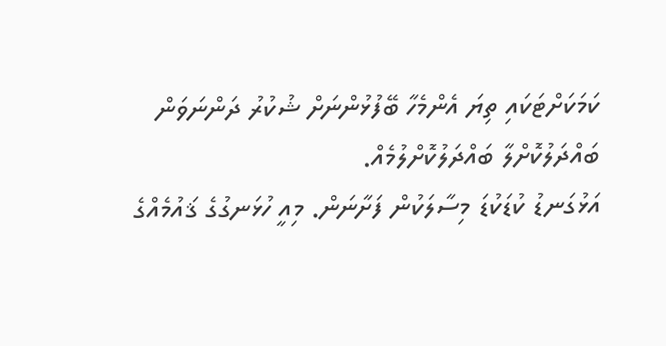ކަމަކަށްޓަކައި ތިޔަ އެންމެހާ ބޭފުޅުންނަށް ޝުކުރު ދަންނަވަން ބައްދަލުކޮށްލާ ބައްދަލުކޮށްލުމެއް.
އަޅުގަނޑު ކުޑަކުޑަ މިސާލަކުން ފަށާނަން. މިއީ ހުޅަނގުގެ ޤައުމެއްގެ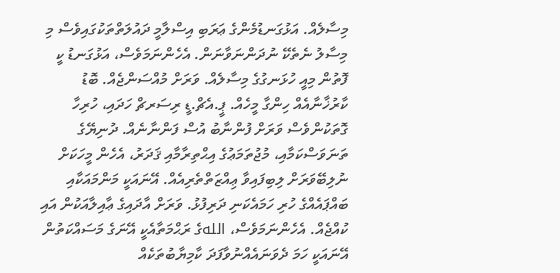މިސާލެއް. އަޅުގަނޑުމެންގެ ޢަރަބި އިސްލާމީ ދައުލަތްތަކުގައިވެސް މި މިސާލު ނެތެކޭ ނުދަންނަވާނަން. އެހެންނަމަވެސް، އަޅުގަނޑު ކީ ފޮތުން މިއީ ހުޅަނގުގެ މިސާލެއް. ވަރަށް މުއްސަންޖެއް. ބޮޑު ކާރުޚާނާއެއް ހިންގާ މީހެއް. ޕީ.އެޗް.ޑީ ރިސަރޗް ހަދައި، ހުރިހާ ގޮތަކުންވެސް ވަރަށް ފުންނާބު އުސް ފަންނާނެއް. ދުނިޔޭގެ ތަނަވަސްކަމާއި، މުޖުތަމަޢުގެ އިޙްތިރާމާއި ޤަދަރު، އެހެން މީހަކަށް ނުލިބޭވަރަށް ލިބިފައިވާ ޢިއްޒަތްތެރިއެއް. އޭނައަކީ މަންމައަކާއި ބައްޕައެއްގެ ހުރި ހަމައެކަނި ދަރިފުޅު. ވަރަށް އާދައިގެ ޢާއިލާއަކުން އައި ކުއްޖެއް. އެހެންނަމަވެސް، اللهގެ ރަޙްމަތާއެކީ އޭނަގެ މަސައްކަތުން އޭނައަކީ ހަމަ ދެވަނައެއްނުވާފަދަ ކާމިޔާބުތަކެއް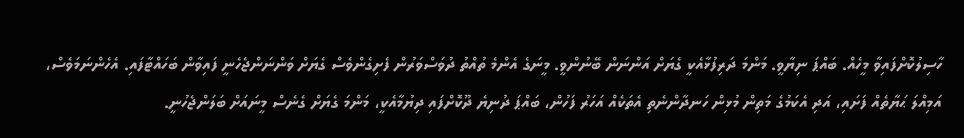ހާސިލުކޮށްފައިވާ މީހެއް. ބައްޕަ ނިޔާވީ. މަންމަ ދަރިފުޅާއެކީ ގެޔަށް އަންނަން ބޭނުންވީ. މީނަގެ އެންމެ ތުއްތު ދުވަސްވަރުން ފެށިގެންވެސް ގެޔަށް ވަންނަންޖެހެނީ ފައިވާން ބަހައްޓާފައި. އެހެންނަމަވެސް، އަމިއްލަ ޙަޔާތެއް ފަށައި، އަދި އެކަމުގެ މަތިން މުޅިން ހަނދާންނެތި އެތަކެއް އަހަރު ފަހުން، ބައްޕަ ދުނިޔެ ދޫކޮށްފައި ދިޔުމާއެކީ، މަންމަ ގެޔަށް ގެނެސް މީނައަށް ބަލަންޖެހުނީ.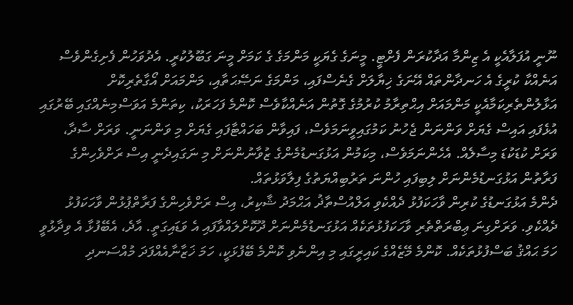ނޫނީ އުފަލާއެކީ އެ ޒިންމާ އަދާކުރަން ފެށްޓީ. މީނަގެ ގެޔަކީ މަންމަގެ ގެ ކަމަށް މީނަ ގަބޫލުކުރީ. އެދުވަހުން ފެށިގެންވެސް އަނެއްކާ ކުރީގެ އެ ހަނދާންތައް އޭނަގެ ޚިޔާލަށް ގެނެސްފައި، މަންމަގެ ނަޞޭޙަތާއި، މަންމައަށް އޯގާތެރިކޮށް އަޅާލުންތެރިކަމާއެކީ މަންމައަށް އިޙްތިރާމު ކުރުމުގެ ގޮތުން އަނެއްކާވެސް ކޮންމެ ފަހަރަކު، ކިތަންމެ އަވަސްމިނެއްގައި ބޭރުގައި އުޅެފައި އައިސް ގެޔަށް ވަންނަން ޖެހުނު ކަމުގައިވީނަމަވެސް، ފައިވާން ބަހައްޓާފައި ގެޔަށް މި ވަންނަނީ. ވަރަށް ސާދާ، ވަރަށް ކުޑަކުޑަ މިސާލެއް. އެހެންނަމަވެސް، މިކަމުން އަޅުގަނޑުމެންގެ ޒުވާނުންނަށް މި ނަގައިދެނީ އިސް ރަށްވެހިންގެ ފަރާތުން އަޅުގަނޑުމެންނަށް ލިބިފައި ހުންނަ ތަރުބިއްޔަތުގެ ފިލާވަޅުތައް.
ދެންމެ އަޅުގަނޑުގެ ކުރިން ވާހަކަފުޅު ދެއްކެވި އަލްއުސްތާޛު އަޙްމަދު ޝާކިރު، އިސް ރަށްވެހިންގެ ފަރާތްޕުޅުން ވާހަކަފުޅު ދެއްކެވި. ވަރަށްގިނަ ޢިބްރަތްތެރި ވާހަކަފުޅުތަކެއް އަޅުގަނޑުމެންނަށް ދޫކޮށްލައްވާފައި އެ ވަޑައިގަތީ. އާދެ، އެބޭފުޅާ އެ ވިދާޅުވީ ހަމަ ޙައްޤު ބަސްފުޅުތަކެއް. ކޮންމެ މޭޒެއްގެ ކައިރީގައި މި އިންނެވި ކޮންމެ ބޭފުޅަކީ، ހަމަ ޚަޒާނާއެއްފަދަ މުއްސަނދި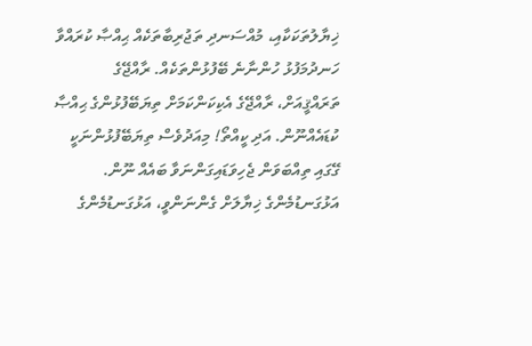ޚިޔާލުތަކަކާއި، މުއްސަނދި ތަޖުރިބާތަކެއް ޙިއްޞާ ކުރައްވާ ހަނދުމަފުޅު ހުންނާނެ ބޭފުޅުންތަކެއް. ރާއްޖޭގެ ތަރައްޤީއަށް، ރާއްޖޭގެ އެކިކަންކަމަށް ތިޔަބޭފުޅުންގެ ޙިއްޞާ ކުޑައެއްނޫން. އަދި ކީއްތޯ! މިއަދުވެސް ތިޔަބޭފުޅުންނަކީ ގޭގައި ތިއްބަވަން ޖެހިވަޑައިގަންނަވާ ބައެއް ނޫން. އަޅުގަނޑުމެންގެ ޚިޔާލަށް ގެންނަންވީ، އަޅުގަނޑުމެންގެ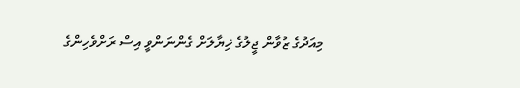މިއަދުގެ ޒުވާން ޖީލުގެ ޚިޔާލަށް ގެންނަންވީ އިސް ރަށްވެހިންގެ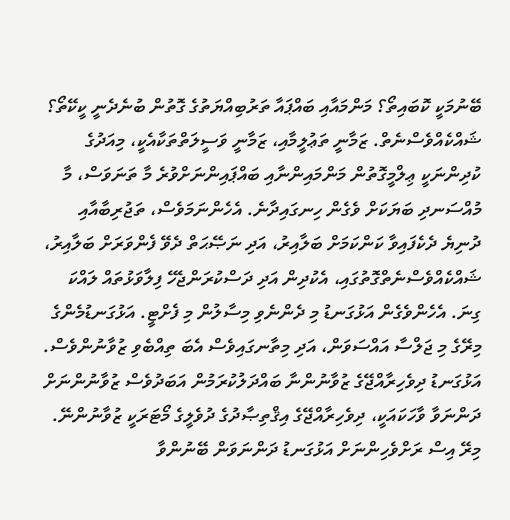ބޭނުމަކީ ކޮބައިތޯ؟ މަންމައާއި ބައްޕައާ ތަރުބިއްޔަތުގެ ގޮތުން ބުނެދެނީ ކީކޭތޯ؟
ޝައްކެއްވެސްނެތް. ޒަމާނީ ތަޢުލީމާއި، ޒަމާނީ ވަސީލަތްތަކާއެކީ، މިއަދުގެ ކުދިންނަކީ ޢިލްމީގޮތުން މަންމައިންނާއި ބައްޕައިންނަށްވުރެ މާ ތަނަވަސް، މާ މުއްސަނދި ބަޔަކަށް ވެގެން ހިނގައިދާނެ. އެހެންނަމަވެސް، ތަޖުރިބާއާއި ދުނިޔެ ދެކެފައިވާ ކަންކަމަށް ބަލާއިރު، އަދި ނަޞޭޙަތް ދެވޭ ފެންވަރަށް ބަލާއިރު، ޝައްކެއްވެސްނެތްގޮތުގައި، އެކުދިން އަދި ދަސްކުރަންޖެހޭ ފިލާވަޅުތައް ލައްކަ ގިނަ. އެހެންވެގެން އަޅުގަނޑު މި ދެންނެވި މިސާލުން މި ފެށްޓީ. އަޅުގަނޑުމެންގެ މިރޭގެ މި ޖަލްސާ އައްސަވަން، އަދި މިތާނގައިވެސް އެބަ ތިއްބެވި ޒުވާނުންވެސް. އަޅުގަނޑު ދިވެހިރާއްޖޭގެ ޒުވާނުންނާ ބައްދަލުކުރަމުން އަބަދުވެސް ޒުވާނުންނަށް ދަންނަވާ ވާހަކައަކީ، ދިވެހިރާއްޖޭގެ އިޤްތިޞާދުގެ ދުވެލީގެ މޯޓަރަކީ ޒުވާނުންނޭ. މިރޭ އިސް ރަށްވެހިންނަށް އަޅުގަނޑު ދަންނަވަން ބޭނުންވާ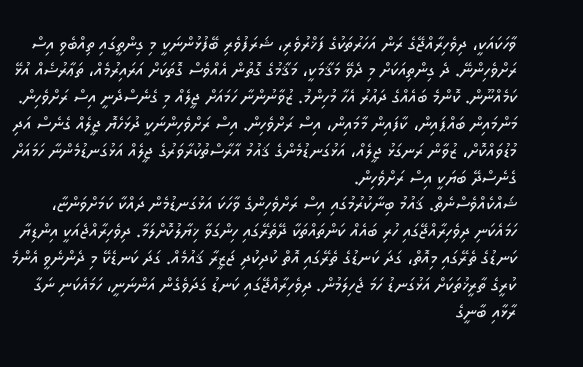ވާހަކައަކީ، ދިވެހިރާއްޖޭގެ ރަން އަހަރުތަކުގެ ފަޚްރުވެރި، ޝަރަފުވެރި ބޭފުޅުންނަކީ މި ގިންތީގައި ތިއްބެވި އިސް ރަށްވެހިންނޭ. ދެ ގިންތިއަކަށް މި ދެވޭ މަޤާމަކީ، މަޤާމުގެ ގޮތުން އެއްވެސް ގޮތަކަށް އަރައިރުމެއް، ތަޢާރުޟެއް އުޅޭ ކަމެއްނޫން. ކޮންމެ ބައެއްގެ ދައުރު އެހާ މުހިންމު. ޒުވާނުންނާ ހަމައަށް ޖީލެއް މި ގެނެސްދެނީ އިސް ރަށްވެހިން. މަންމައިން ބައްޕައިން، ކާފައިން މާމައިން، އިސް ރަށްވެހިން. އިސް ރަށްވެހިންނަކީ ދުޅަހެޔޮ ޖީލެއް ގެނެސް އަދި މުޑުވައްކޮށް، ޒުވާން ރަނގަޅު ޖީލެއް، އަޅުގަނޑުމެންގެ ޤައުމު އާރާސްތުކުރާވަރުގެ ޖީލެއް އަޅުގަނޑުމެންނާ ހަމައަށް ގެނެސްދޭ ބަޔަކީ އިސް ރަށްވެހިން.
ޝައްކެއްވެސްނެތް. ޤައުމު ބިނާކުރުމުގައި އިސް ރަށްވެހިންގެ ވާހަކަ އަޅުގަނޑުމެން ދައްކާ ކަމަށްވަންޏާ، ހަމައެކަނި ދިވެހިރާއްޖޭގައި ހުރި ބައެއް ކަންތައްތަކާ ދޭތެރޭގައި ހިންގަވާ ޚިޔާލުކޮށްލަމާ. ދިވެހިރާއްޖެއަކީ އިންޑިޔާ ކަނޑުގެ ތެރޭގައި މިއޮތް، ގަދަ ކަނޑުގެ ތެރޭގައި އޮތް ކުދިކުދި ޖަޒީރާ ޤައުމެއް. ގަދަ ކަނޑެކޭ މި ދެންނެވީ އެންމެ ކުރީގެ ތާރީޚުތަކަށް އަޅުގަނޑު ހަމަ ޖެހިލަމުން. ދިވެހިރާއްޖޭގައި ކަނޑު ގަދަވެގެން އަންނަނީ، ހަމައެކަނި ނަގާ ރާޅާއި ބާނީގެ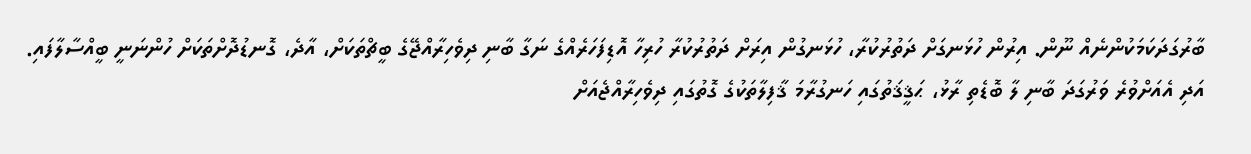ބާރުގަދަކަމަކުންނެއް ނޫން. އިރުން ހުޅަނގަށް ދަތުރުކުރާ، ހުޅަނގުން އިރަށް ދަތުރުކުރާ ހުރިހާ އޮޑިފަހަރެއްގެ ނަގާ ބާނި ދިވެހިރާއްޖޭގެ ބީޗްތަކަށް، އާދެ، ގޮނޑުދޮށްތަކަށް ހުންނަނީ ބީއްސާލާފައި. އަދި އެއަށްވުރެ ވަރުގަދަ ބާނި ލާ ބޮޑެތި ރާޅު، ޙަޤީޤަތުގައި ހަނގުރާމަ ޤާފިލާތަކުގެ ގޮތުގައި ދިވެހިރާއްޖެއަށް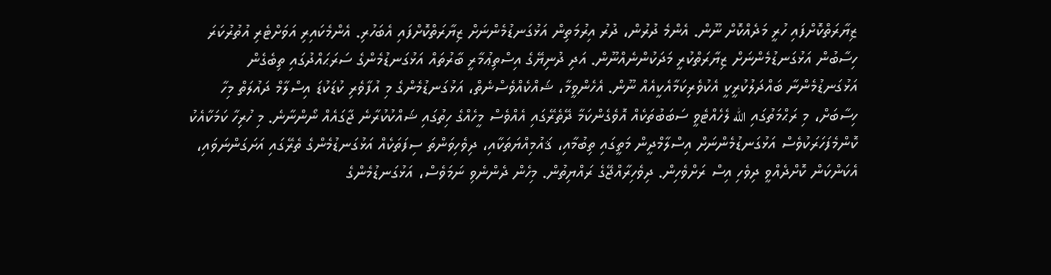ޒިޔާރަތްކޮށްފައި ހުރީ މަދެއްކޮށް ނޫން. އެންމެ ދުރުން، ދުރު އިރުމަތިން އަޅުގަނޑުމެންނަށް ޒިޔާރަތްކޮށްފައި އެބަހުރި. އެންމެކައިރި އަވަށްޓެރި އުތުރުކަރަ ހިސާބުން އަޅުގަނޑުމެންނަށް ޒިޔާރަތްކުރީ މަދަކުންނެއްނޫން. އަދި ދުނިޔޭގެ އިސްތިޢުމާރީ ބާރުތައް އަޅުގަނޑުމެންގެ ސަރަޙައްދުގައި ތިބެގެން އަޅުގަނޑުމެންނާ ބައްދަލުކުރީކީ އެކުވެރިކަމާއެކީއެއް ނޫން. އެހެންވީމާ، ޝައްކެއްވެސްނެތް، އަޅުގަނޑުމެންގެ މި އުފާވެރި ކުޑަކުޑަ އިސްލާމް ދައުލަތް މިހާ ހިސާބަށް، މި ރަޙްމަތުގައި الله ލެހެއްޓެވީ ސަބަބުތަކެއް އޮވެގެންކަމާ ދޭތެރޭގައި އެއްވެސް މީހެއްގެ ހިތުގައި ޝައްކުކުރާނެ ޖާގައެއް ނޯންނާނެ. މި ހުރިހާ ކަމަކާއެކު ކޮންމެފަހަރަކުވެސް އަޅުގަނޑުމެންނަށް އިސްލާމްދީން މަތީގައި ތިބުމާއި، ޤައުމިއްޔަތަކާއި، ދިވެހިވަންތަ ސިފަތަކެއް އަޅުގަނޑުމެންގެ ތެރޭގައި އަށަގަންނަވައި، އެކަންކަން ކޮށްދެއްވީ ދިވެހި އިސް ރަށްވެހިން. ދިވެހިރާއްޖޭގެ ރައްޔިތުން. މިހެން ދެންނެވި ނަމަވެސް، އަޅުގަނޑުމެންގެ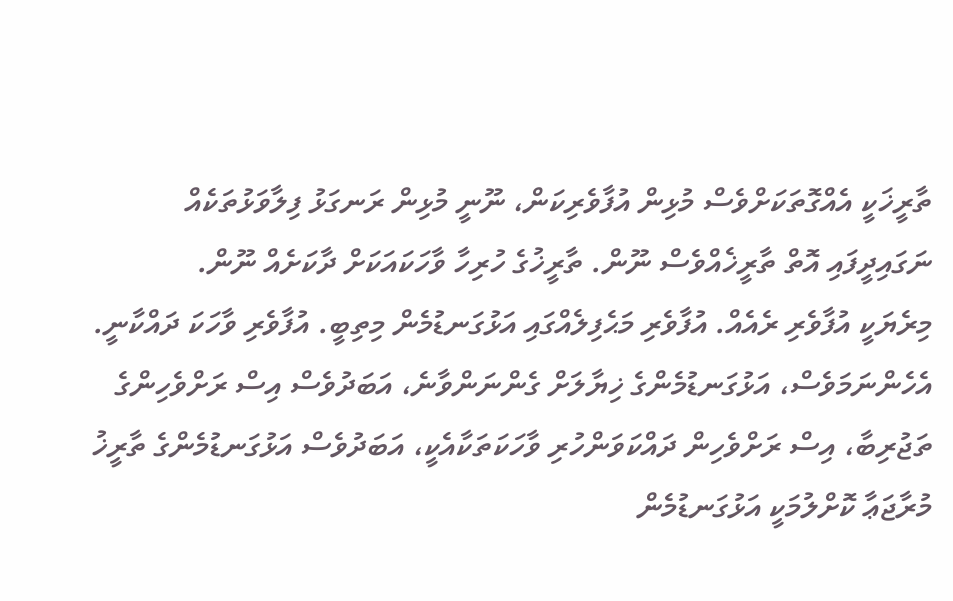ތާރީޚަކީ އެއްގޮތަކަށްވެސް މުޅިން އުފާވެރިކަން، ނޫނީ މުޅިން ރަނގަޅު ފިލާވަޅުތަކެއް ނަގައިދީފައި އޮތް ތާރީޚެއްވެސް ނޫން. ތާރީޚުގެ ހުރިހާ ވާހަކައަކަށް ދާކަށެއް ނޫން.
މިރެޔަކީ އުފާވެރި ރެއެއް. އުފާވެރި މަޙެފިލެއްގައި އަޅުގަނޑުމެން މިތިބީ. އުފާވެރި ވާހަކަ ދައްކާނީ. އެހެންނަމަވެސް، އަޅުގަނޑުމެންގެ ޚިޔާލަށް ގެންނަންވާނެ، އަބަދުވެސް އިސް ރަށްވެހިންގެ ތަޖުރިބާ، އިސް ރަށްވެހިން ދައްކަވަންހުރި ވާހަކަތަކާއެކީ، އަބަދުވެސް އަޅުގަނޑުމެންގެ ތާރީޚު މުރާޖަޢާ ކޮށްލުމަކީ އަޅުގަނޑުމެން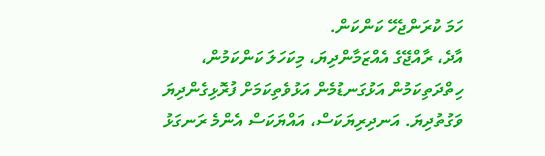ހަމަ ކުރަންޖެހޭ ކަންކަން.
އާދެ، ރާއްޖޭގެ އެއްޒަމާންދިޔަ، މިކަހަލަ ކަންކަމުން، ހިތްދަތިކަމުން އަޅުގަނޑުމެން އަޅުވެތިކަމަށް ފުރޮޅިގެންދިޔަ ވަގުތުދިޔަ. އަނދިރިޔަކަސް، އައްޔަކަސް އެންމެ ރަނގަޅު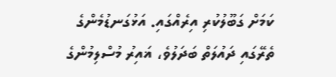ކަމަށް ގަބޫލުކުރި އިރެއްގައި. އަޅުގަނޑުމެންގެ ތެރޭގައި ދައުލަތް ބަދަލުވެ، ޣައިރު މުސްލިމުންގެ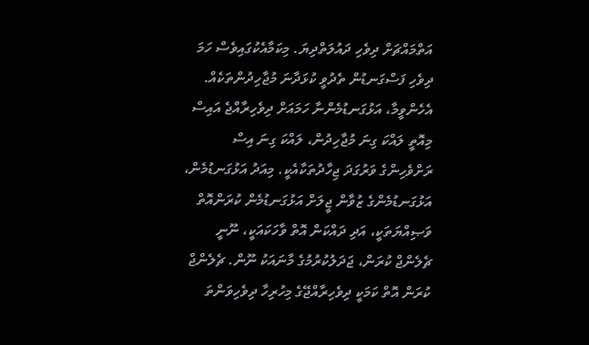އަތްމައްޗަށް ދިވެހި ދައުލަތްދިޔަ. މިކަމާއެކުގައިވެސް ހަމަ ދިވެހި ފަސްގަނޑުން ތެދުވީ ކުޅަދާނަ މުޖާހިދުންތަކެއް. އެހެންވީމާ، އަޅުގަނޑުމެންނާ ހަމައަށް ދިވެހިރާއްޖެ އައިސް މިއޮތީ ލައްކަ ގިނަ މުޖާހިދުން، ލައްކަ ގިނަ އިސް ރަށްވެހިންގެ ވަރުގަދަ ޖިހާދުތަކާއެކީ. މިއަދު އަޅުގަނޑުމެން، އަޅުގަނޑުމެންގެ ޒުވާން ޖީލަށް އަޅުގަނޑުމެން ކުރަންއޮތް ވަޞިއްޔަތަކީ، އަދި ދައްކަން އޮތް ވާހަކައަކީ، ނޫނީ ޗެލެންޖް ކުރަން، ޖަދަލުކުރުމުގެ މާނައަކު ނޫން. ޗެލެންޖް ކުރަން އޮތް ކަމަކީ ދިވެހިރާއްޖޭގެ މިހުރިހާ ދިވެހިވަންތަ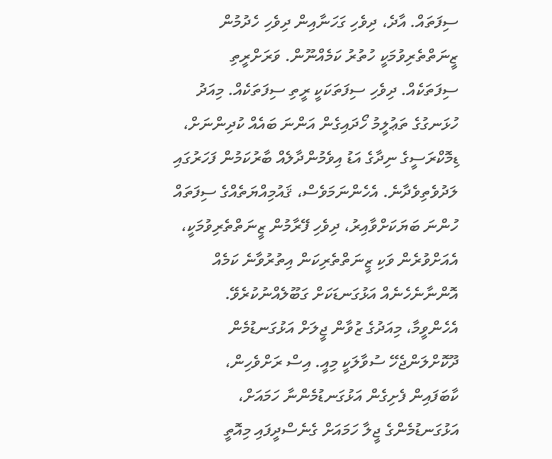ސިފަތައް. އާދެ، ދިވެހި ގަހަނާއިން ދިވެހި ހެދުމުން ޒީނަތްތެރިވުމަކީ ހުތުރު ކަމެއްނޫން. ވަރަށްރީތި ސިފަތަކެއް. ދިވެހި ސިފަތަކަކީ ރީތި ސިފަތަކެއް. މިއަދު ހުޅަނގުގެ ތަޢުލީމު ހޯދައިގެން އަންނަ ބައެއް ކުދިންނަށް، ޑިމޮކްރަސީގެ ނިދާގެ އަޑު އިވެމުންދާލެއް ބާރުކަމުން ފަހަރުގައި ލަދުވެތިވެދާނެ. އެހެންނަމަވެސް، ޤައުމިއްޔަތެއްގެ ސިފަތައް ހުންނަ ބަޔަކަށްވާއިރު، ދިވެހި ފޭރާމުން ޒީނަތްތެރިވުމަކީ، އެއަށްވުރެން ވަކި ޒީނަތްތެރިކަން އިތުރުވާނެ ކަމެއް އޮންނާނެހެނެއް އަޅުގަނޑަކަށް ގަބޫލެއްނުކުރެވޭ.
އެހެންވީމާ، މިއަދުގެ ޒުވާން ޖީލަށް އަޅުގަނޑުމެން ދޫކޮށްލަންޖެހޭ ސުވާލަކީ މިއީ. އިސް ރަށްވެހިން، ކާބަފައިން ފެށިގެން އަޅުގަނޑުމެންނާ ހަމައަށް، އަޅުގަނޑުމެންގެ ޖީލާ ހަމައަށް ގެނެސްދީފައި މިއޮތީ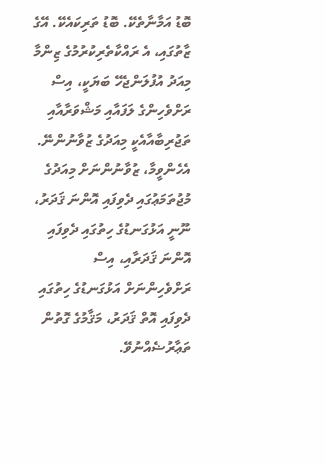ބޮޑު އަމާނާތެކޭ. ބޮޑު ތަރިކައެކޭ. އޭގެ ޒާތުގައި، އެ ރައްކާތެރިކުރުމުގެ ޒިންމާ މިއަދު އުފުލަންޖެހޭ ބަޔަކީ، އިސް ރަށްވެހިންގެ ލަފައާއި މަޝްވަރާއާއި ތަޖުރިބާއާއެކީ މިއަދުގެ ޒުވާނުންނޭ. އެހެންވީމާ، ޒުވާނުންނަށް މިއަދުގެ މުޖުތަމަޢުގައި ދެވިފައި އޮންނަ ޤަދަރު، ނޫނީ އަޅުގަނޑުގެ ހިތުގައި ދެވިފައި އޮންނަ ޤަދަރާއި، އިސް ރަށްވެހިންނަށް އަޅުގަނޑުގެ ހިތުގައި ދެވިފައި އޮތް ޤަދަރު، މަޤާމުގެ ގޮތުން ތަޢާރުޟެއްނުވޭ.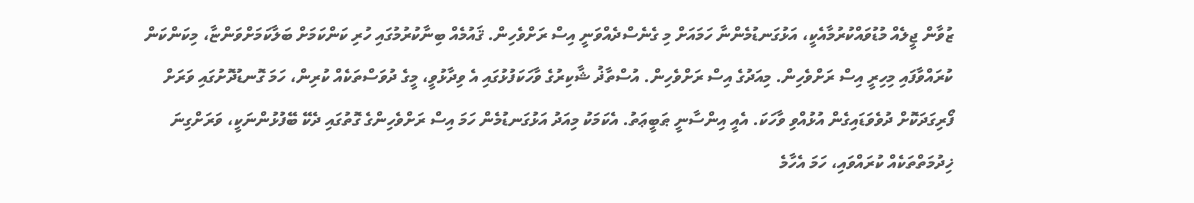ޒުވާން ޖީލެއް މުޑުވައްކުރުމާއެކީ، އަޅުގަނޑުމެންނާ ހަމައަށް މި ގެނެސްދެއްވަނީ އިސް ރަށްވެހިން. ޤައުމެއް ބިނާކުރުމުގައި ހުރި ކަންކަމަށް ބަލާކަމަށްވަންޏާ، މިކަންކަން ކުރައްވާފައި މިހިރީ އިސް ރަށްވެހިން. މިއަދުގެ އިސް ރަށްވެހިން. އުސްތާޛު ޝާކިރުގެ ވާހަކަފުޅުގައި އެ ވިދާޅުވީ، މީގެ ދުވަސްތަކެއް ކުރިން، ހަމަ ގޮނޑުދޮށުގައި ވަރަށް ފޯރިގަދަކޮށް ދުވެވަޑައިގެން އުޅުއްވި ވާހަކަ. އެއީ އިންސާނީ ޠަބީޢަތު. އެކަމަކު މިއަދު އަޅުގަނޑުމެން ހަމަ އިސް ރަށްވެހިންގެ ގޮތުގައި ދެކޭ ބޭފުޅުންނަކީ، ވަރަށްގިނަ ޚިދުމަތްތަކެއް ކުރައްވައި، ހަމަ އެހާމެ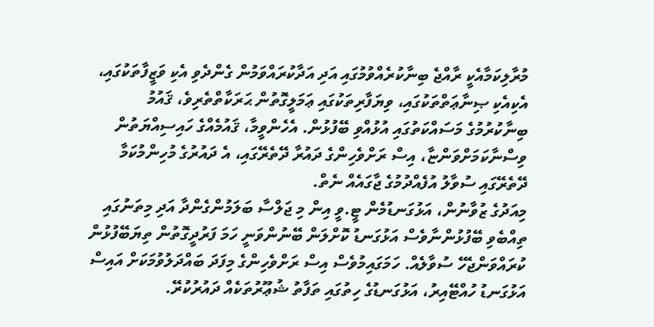މުރާލިކަމާއެކީ ރާއްޖެ ބިނާކުރެއްވުމުގައި އަދި އަދާކުރައްވަމުން ގެންދެވި އެކި ވަޒީފާތަކުގައި، އެކިއެކި ޞިނާޢަތްތަކުގައި، ވިޔަފާރިތަކުގައި ޢަމަލީގޮތުން ޙަރަކާތްތެރިވެ، ޤައުމު ބިނާކުރުމުގެ މަސައްކަތުގައި އުޅުއްވި ބޭފުޅުން. އެހެންވީމާ، ޤައުމެއްގެ ހައިސިއްޔަތުން ވިސްނާކަމަށްވަންޏާ، އިސް ރަށްވެހިންގެ ދައުރާ ދޭތެރޭގައި، އެ ދައުރުގެ މުހިންމުކަމާ ދޭތެރޭގައި ސުވާލު އުފެއްދުމުގެ ޖާގައެއް ނެތް.
މިއަދުގެ ޒުވާނުން، އަޅުގަނޑުމެން ޓީ.ވީ އިން މި ޖަލްސާ ބަލަމުންގެންދާ އަދި މިތަނުގައި ތިއްބެވި ބޭފުޅުންނާވެސް އަޅުގަނޑު ކޮށްލަން ބޭނުންވަނީ ހަމަ ފަރުދީގޮތުން ތިޔަބޭފުޅުން ކުރައްވަންޖެހޭ ސުވާލެއް. ހަމަގައިމުވެސް އިސް ރަށްވެހިންގެ މިފަދަ ބައްދަލުވުމަކަށް އައިސް އަޅުގަނޑު ހުއްޓޭއިރު، އަޅުގަނޑުގެ ހިތުގައި ތަފާތު ޝުޢޫރުތަކެއް ދައުރުކުރޭ.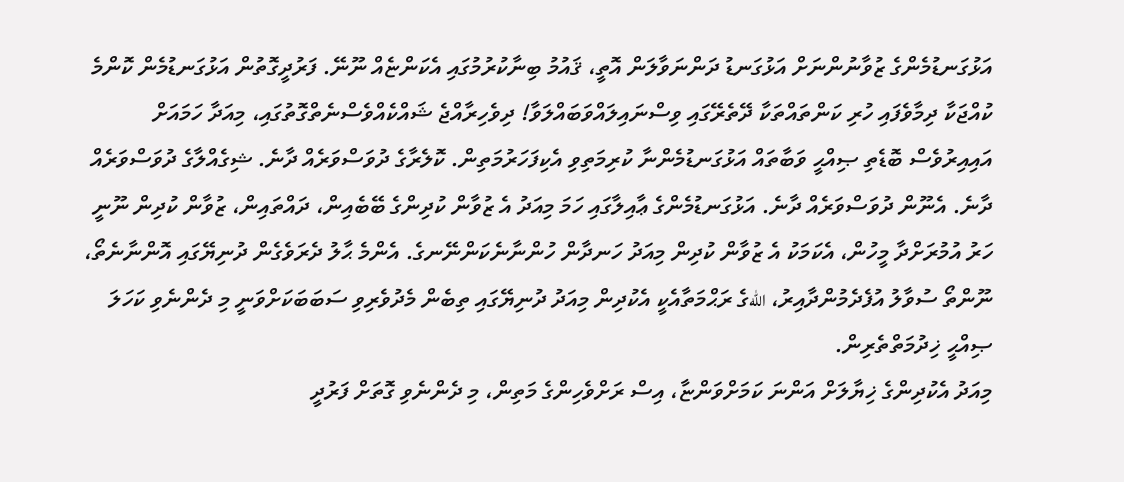އަޅުގަނޑުމެންގެ ޒުވާނުންނަށް އަޅުގަނޑު ދަންނަވާލަން އޮތީ، ޤައުމު ބިނާކުރުމުގައި އެކަންޏެއް ނޫނޭ. ފަރުދީގޮތުން އަޅުގަނޑުމެން ކޮންމެ ކުއްޖަކާ ދިމާވެފައި ހުރި ކަންތައްތަކާ ދޭތެރޭގައި ވިސްނައިލައްވަބައްލަވާ! ދިވެހިރާއްޖެ ޝައްކެއްވެސްނެތްގޮތުގައި، މިއަދާ ހަމައަށް އައިއިރުވެސް ބޮޑެތި ޞިއްޙީ ވަބާތައް އަޅުގަނޑުމެންނާ ކުރިމަތިވި އެކިފަހަރުމަތިން. ކޮލެރާގެ ދުވަސްވަރެއް ދާނެ. ޝިގެއްލާގެ ދުވަސްވަރެއް ދާނެ. އެނޫން ދުވަސްވަރެއް ދާނެ. އަޅުގަނޑުމެންގެ ޢާއިލާގައި ހަމަ މިއަދު އެ ޒުވާން ކުދިންގެ ބޭބެއިން، ދައްތައިން، ޒުވާން ކުދިން ނޫނީ ހަރު އުމުރަށްދާ މީހުން، އެކަމަކު އެ ޒުވާން ކުދިން މިއަދު ހަނދާން ހުންނާނެކަންނޭނގެ. އެންމެ ޙާލު ދެރަވެގެން ދުނިޔޭގައި އޮންނާނެތޯ، ނޫންތޯ ސުވާލު އުފެދެމުންދާއިރު، اللهގެ ރަޙްމަތާއެކީ އެކުދިން މިއަދު ދުނިޔޭގައި ތިބެން މެދުވެރިވި ސަބަބަކަށްވަނީ މި ދެންނެވި ކަހަލަ ޞިއްޙީ ޚިދުމަތްތެރިން.
މިއަދު އެކުދިންގެ ޚިޔާލަށް އަންނަ ކަމަށްވަންޏާ، އިސް ރަށްވެހިންގެ މަތިން، މި ދެންނެވި ގޮތަށް ފަރުދީ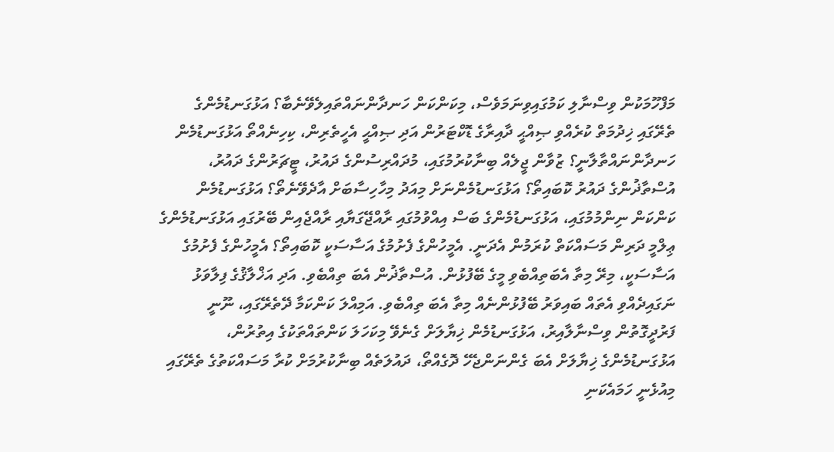މަފްހޫމަކުން ވިސްނާލި ކަމުގައިވިނަމަވެސް، މިކަންކަން ހަނދާންނައްތައިލެވޭނެބާ؟ އަޅުގަނޑުމެންގެ ތެރޭގައި ޚިދުމަތް ކުރެއްވި ޞިއްޙީ ދާއިރާގެ ޑޮކްޓަރުން އަދި ޞިއްޙީ އެހީތެރިން، ކިހިނެއްތޯ އަޅުގަނޑުމެން ހަނދާންނައްތާލާނީ؟ ޒުވާން ޖީލެއް ބިނާކުރުމުގައި، މުދައްރިސުންގެ ދައުރު، ޓީޗަރުންގެ ދައުރު، އުސްތާޛުންގެ ދައުރު ކޮބައިތޯ؟ އަޅުގަނޑުމެންނަށް މިއަދު މިހާހިސާބަށް އާދެވޭނެތޯ؟ އަޅުގަނޑުމެން ކަންކަން ނިންމުމުގައި، އަޅުގަނޑުމެންގެ ބަސް އިއްވުމުގައި ރާއްޖޭގަޔާއި ރާއްޖެއިން ބޭރުގައި އަޅުގަނޑުމެންގެ ޢިލްމީ ދަރިން މަސައްކަތް ކުރަމުން އެދަނީ. އެމީހުންގެ ފެށުމުގެ އަސާސަކީ ކޮބައިތޯ؟ އެމީހުންގެ ފެށުމުގެ އަސާސަކީ، މިރޭ މިތާ އެބަތިއްބެވި މީގެ ބޭފުޅުން. އުސްތާޛުން އެބަ ތިއްބެވި. އަދި އަޚްލާޤުގެ ފިލާވަޅު ނަގައިދެއްވި އެތައް ބައިވަރު ބޭފުޅުންނެއް މިތާ އެބަ ތިއްބެވި. އަމިއްލަ ކަންކަމާ ދޭތެރޭގައި، ނޫނީ ފަރުދީގޮތުން ވިސްނާލާއިރު، އަޅުގަނޑުމެން ޚިޔާލަށް ގެނެވޭ މިކަހަލަ ކަންތައްތަކުގެ އިތުރުން، އަޅުގަނޑުމެންގެ ޚިޔާލަށް އެބަ ގެންނަންޖެހޭ ދޮގެއްތޯ، ދައުލަތެއް ބިނާކުރުމަށް ކުރާ މަސައްކަތުގެ ތެރޭގައި މިއުޅެނީ ހަމައެކަނި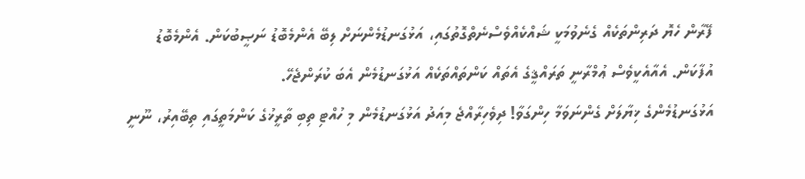ފޭރާން ހެޔޮ ދަރިންތަކެއް ގެނެވުމަކީ ޝައްކެއްވެސްނެތްގޮތުގައި، އަޅުގަނޑުމެންނަށް ލިބޭ އެންމެބޮޑު ނަޞީބުކަން. އެންމެބޮޑު އުފާކަން. އެއާއެކީވެސް ޢުމްރާނީ ތަރައްޤީގެ އެތައް ކަންތައްތަކެއް އަޅުގަނޑުމެން އެބަ ކުރަންޖެހޭ.
އަޅުގަނޑުމެންގެ ޚިޔާލަށް ގެންނަވަމާ ހިންގަވާ! ދިވެހިރާއްޖެ މިއަދު އަޅުގަނޑުމެން މި ހުއްޓި ތިބި ތާރީޚުގެ ކަންމަތީގައި ތިބޭއިރު، ނޫނީ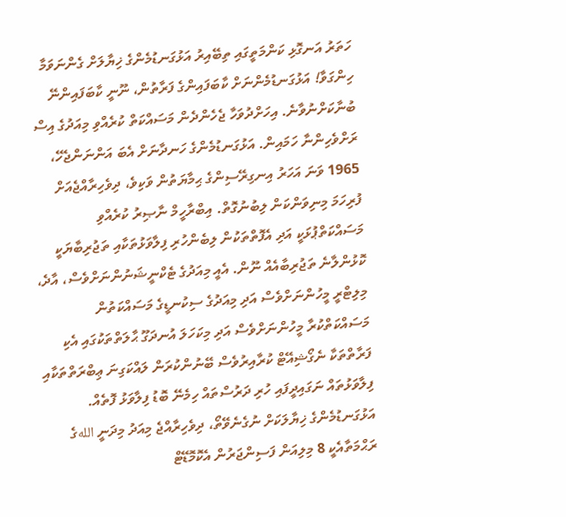ހަތަރު އަނގޮޅި ކަންމަތީގައި ތިބޭއިރު އަޅުގަނޑުމެންގެ ޚިޔާލަށް ގެންނަވަމާ ހިންގަވާ! އަޅުގަނޑުމެންނަށް ކާބަފައިންގެ ފަރާތުން، ނޫނީ ކާބަފައިންނޭ ބުނާކަށްނުވާނެ. އިހަށްދުވަހާ ޖެހެންދެން މަސައްކަތް ކުރެއްވި މިއަދުގެ އިސް ރަށްވެހިންނާ ހަމައިން. އަޅުގަނޑުމެންގެ ހަނދާނަށް އެބަ އަންނަންޖެހޭ، 1965 ވަނަ އަހަރު އިނގިރޭސިންގެ ޙިމާޔަތުން ވަކިވެ، ދިވެހިރާއްޖެއަށް ފުރިހަމަ މިނިވަންކަން ލިބުނުގޮތް. އިބްރާހީމް ނާޞިރު ކުރެއްވި މަސައްކަތްޕުޅަކީ އަދި އެފޮތްތަކުން ލިބެންހުރި ފިލާވަޅުތަކާއި ތަޖުރިބާޔަކީ ކޮޅުންލާނެ ތަޖުރިބާއެއް ނޫން. އެއީ މިއަދުގެ ޓެކްނީޝަނުންނަށްވެސް، އާދެ، މިލިޓްރީ މީހުންނަށްވެސް އަދި މިއަދުގެ ސިކުނޑީގެ މަސައްކަތުން މަސައްކަތްކުރާ މީހުންނަށްވެސް އަދި މިކަހަލަ އުނދަގޫ ޙާލަތްތަކުގައި އެކި ފަރާތްތަކާ ނެގޯޝިއޭޓް ކުރާއިރުވެސް ބޭނުންކުރަން ލައްކަގިނަ ޢިބްރަތްތަކާއި ފިލާވަޅުތައް ނަގައިދީފައި ހުރި ދަރުސްތައް ހިމެނޭ ބޮޑު ފިލާވަޅު ފޮތެއް.
އަޅުގަނޑުމެންގެ ޚިޔާލަކަށް ނުގެނެވޭތޯ، ދިވެހިރާއްޖެ މިއަދު މިދަނީ اللهގެ ރަޙްމަތާއެކީ 8 މިލިއަން ފަސިންޖަރުން އެކޮމޮޑޭޓް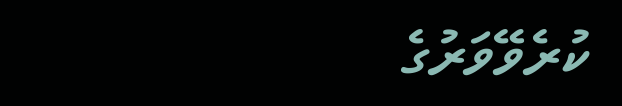ކުރެވޭވަރުގެ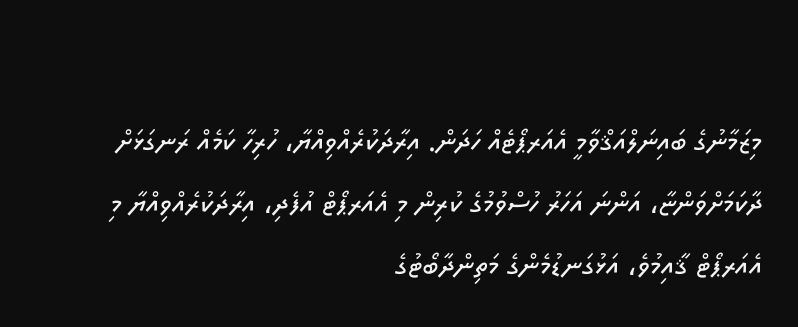މިޒަމާނުގެ ބައިނަލްއަޤްވާމީ އެއަރޕޯޓެއް ހަދަން. އިރާދަކުރެއްވިއްޔާ، ހުރިހާ ކަމެއް ރަނގަޅަށް ދާކަމަށްވަންޏާ، އަންނަ އަހަރު ހުސްވުމުގެ ކުރިން މި އެއަރޕޯޓް އުފެދި، އިރާދަކުރެއްވިއްޔާ މި އެއަރޕޯޓް ޤާއިމުވެ، އަޅުގަނޑުމެންގެ މަތިންދާބޯޓުގެ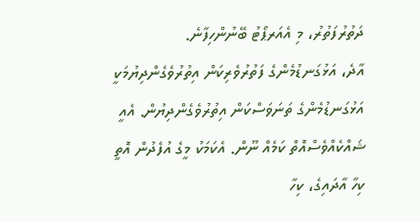ދަތުރުފަތުރު، މި އެއަރޕޯޓު ބޭނުންހިފާނެ.
އާދެ، އަޅުގަނޑުމެންގެ ފަތުރުވެރިކަން އިތުރުވެގެންދިޔުމަކީ އަޅުގަނޑުމެންގެ ތަނަވަސްކަން އިތުރުވެގެންދިޔުން. އެއީ ޝައްކެއްވެސްއޮތް ކަމެއް ނޫން. އެކަމަކު މީގެ އުފެދުން އޮތީ ކިހާ އާދައިގެ، ކިހާ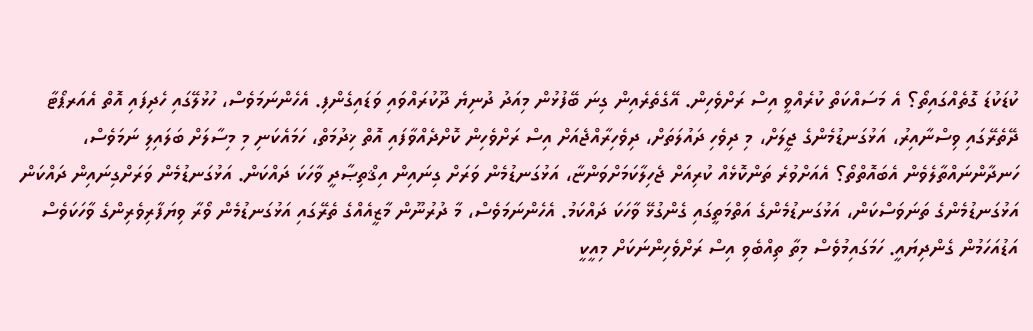ކުޑަކުޑަ ގޮތެއްގައިތޯ؟ އެ މަސައްކަތް ކުރެއްވީ އިސް ރަށްވެހިން. އޭގެތެރެއިން ގިނަ ބޭފުޅުން މިއަދު ދުނިޔެ ދޫކުރައްވައި ވަޑައިގެންފި. އެހެންނަމަވެސް، ހުޅުލޭގައި ހެދިފައި އޮތް އެއަރޕޯޓާ ދޭތެރޭގައި ވިސްނާއިރު، އަޅުގަނޑުމެންގެ ޖީލަށް، މި ދިވެހި ދައުލަތަށް، ދިވެހިރާއްޖެއަށް އިސް ރަށްވެހިން ކޮށްދެއްވާފައި އޮތް ޚިދުމަތް، ހަމައެކަނި މި މިސާލަށް ބަލައިލި ނަމަވެސް، ހަނދާންނައްތާލެވެން އެބައޮތްތޯ؟ އެއަށްވުރެ ތަންކޮޅެއް ކުރިއަށް ޖެހިލާކަމަށްވަންޏާ، އަޅުގަނޑުމެން ވަރަށް ގިނައިން އިޤްތިޞާދީ ވާހަކަ ދައްކަން. އަޅުގަނޑުމެން ވަރަށްގިނައިން ދައްކަން އަޅުގަނޑުމެންގެ ތަނަވަސްކަން، އަޅުގަނޑުމެންގެ އަތްމަތީގައި ގެންގުޅޭ ވާހަކަ ދައްކަމު. އެހެންނަމަވެސް، މާ ދުރުނޫން މާޒީއެއްގެ ތެރޭގައި އަޅުގަނޑުމެން ވޯރާ ވިޔަފާރިވެރިންގެ ވާހަކަވެސް އަޑުއަހަމުން ގެންދިޔައީ. ހަމަގައިމުވެސް މިތާ ތިއްބެވި އިސް ރަށްވެހިންނަކަށް މިއީކީ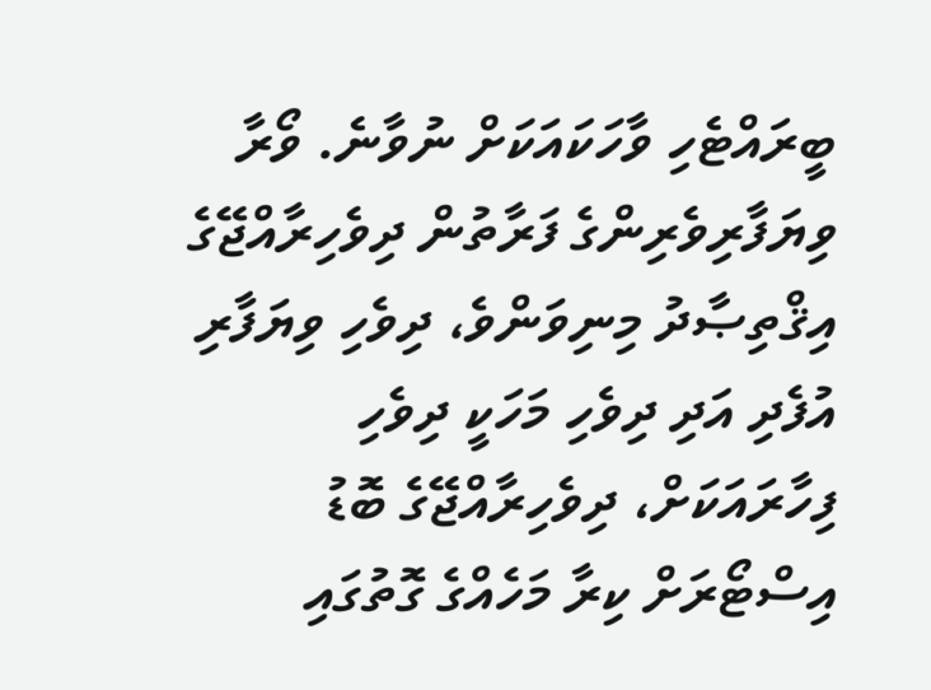ބީރައްޓެހި ވާހަކައަކަށް ނުވާނެ. ވޯރާ ވިޔަފާރިވެރިންގެ ފަރާތުން ދިވެހިރާއްޖޭގެ އިޤްތިޞާދު މިނިވަންވެ، ދިވެހި ވިޔަފާރި އުފެދި އަދި ދިވެހި މަހަކީ ދިވެހި ފިހާރައަކަށް، ދިވެހިރާއްޖޭގެ ބޮޑު އިސްޓޯރަށް ކިރާ މަހެއްގެ ގޮތުގައި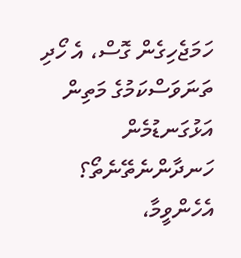ހަމަޖެހިގެން ގޮސް، އެ ހޯދި ތަނަވަސްކަމުގެ މަތިން އަޅުގަނޑުމެން ހަނދާންނެތޭނެތޯ؟ އެހެންވީމާ،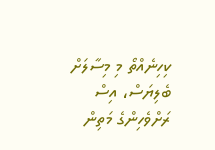ކިހިނެއްތޯ މި މިސާލަށް ބެލިޔަސް، އިސް ރަށްވެހިންގެ މަތިން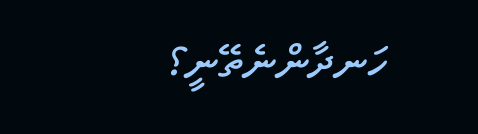ހަނދާންނެތޭނީ؟